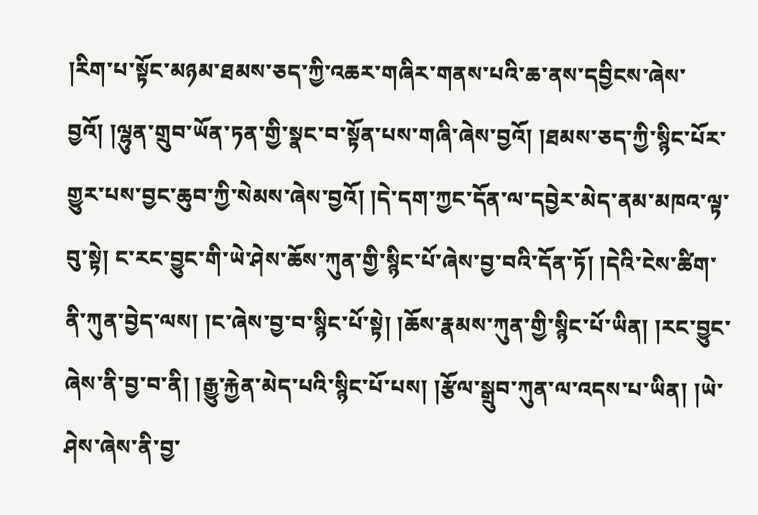།རིག་པ་སྟོང་མཉམ་ཐམས་ཅད་ཀྱི་འཆར་གཞིར་གནས་པའི་ཆ་ནས་དབྱིངས་ཞེས་བྱའོ། །ལྷུན་གྲུབ་ཡོན་ཏན་གྱི་སྣང་བ་སྟོན་པས་གཞི་ཞེས་བྱའོ། །ཐམས་ཅད་ཀྱི་སྙིང་པོར་གྱུར་པས་བྱང་ཆུབ་ཀྱི་སེམས་ཞེས་བྱའོ། །དེ་དག་ཀྱང་དོན་ལ་དབྱེར་མེད་ནམ་མཁའ་ལྟ་བུ་སྟེ། ང་རང་བྱུང་གི་ཡེ་ཤེས་ཆོས་ཀུན་གྱི་སྙིང་པོ་ཞེས་བྱ་བའི་དོན་ཏོ། །དེའི་ངེས་ཚིག་ནི་ཀུན་བྱེད་ལས། །ང་ཞེས་བྱ་བ་སྙིང་པོ་སྟེ། །ཆོས་རྣམས་ཀུན་གྱི་སྙིང་པོ་ཡིན། །རང་བྱུང་ཞེས་ནི་བྱ་བ་ནི། །རྒྱུ་རྐྱེན་མེད་པའི་སྙིང་པོ་པས། །རྩོལ་སྒྲུབ་ཀུན་ལ་འདས་པ་ཡིན། །ཡེ་ཤེས་ཞེས་ནི་བྱ་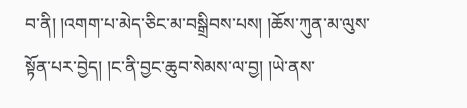བ་ནི། །འགག་པ་མེད་ཅིང་མ་བསྒྲིབས་པས། །ཆོས་ཀུན་མ་ལུས་སྟོན་པར་བྱེད། །ང་ནི་བྱང་ཆུབ་སེམས་ལ་བྱ། །ཡེ་ནས་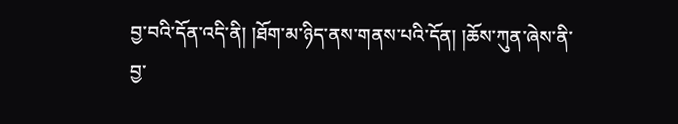བྱ་བའི་དོན་འདི་ནི། །ཐོག་མ་ཉིད་ནས་གནས་པའི་དོན། །ཆོས་ཀུན་ཞེས་ནི་བྱ་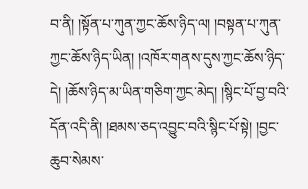བ་ནི། །སྟོན་པ་ཀུན་ཀྱང་ཆོས་ཉིད་ལ། །བསྟན་པ་ཀུན་ཀྱང་ཆོས་ཉིད་ཡིན། །འཁོར་གནས་དུས་ཀྱང་ཆོས་ཉིད་དེ། །ཆོས་ཉིད་མ་ཡིན་གཅིག་ཀྱང་མེད། །སྙིང་པོ་བྱ་བའི་དོན་འདི་ནི། །ཐམས་ཅད་འབྱུང་བའི་སྙིང་པོ་སྟེ། །བྱང་ཆུབ་སེམས་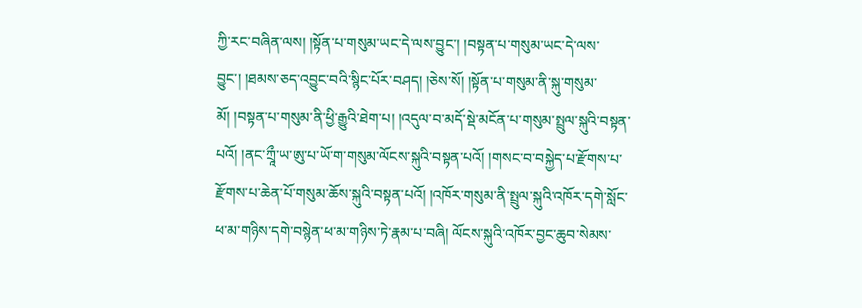ཀྱི་རང་བཞིན་ལས། །སྟོན་པ་གསུམ་ཡང་དེ་ལས་བྱུང་། །བསྟན་པ་གསུམ་ཡང་དེ་ལས་བྱུང་། །ཐམས་ཅད་འབྱུང་བའི་སྙིང་པོར་བཤད། །ཅེས་སོ། །སྟོན་པ་གསུམ་ནི་སྐུ་གསུམ་མོ། །བསྟན་པ་གསུམ་ནི་ཕྱི་རྒྱུའི་ཐེག་པ། །འདུལ་བ་མདོ་སྡེ་མངོན་པ་གསུམ་སྤྲུལ་སྐུའི་བསྟན་པའོ། །ནང་ཀྲཱྀ་ཡ་ཨུ་པ་ཡོ་ག་གསུམ་ལོངས་སྐུའི་བསྟན་པའོ། །གསང་བ་བསྐྱེད་པ་རྫོགས་པ་རྫོགས་པ་ཆེན་པོ་གསུམ་ཆོས་སྐུའི་བསྟན་པའོ། །འཁོར་གསུམ་ནི་སྤྲུལ་སྐུའི་འཁོར་དགེ་སློང་ཕ་མ་གཉིས་དགེ་བསྙེན་ཕ་མ་གཉིས་ཏེ་རྣམ་པ་བཞི། ལོངས་སྐུའི་འཁོར་བྱང་ཆུབ་སེམས་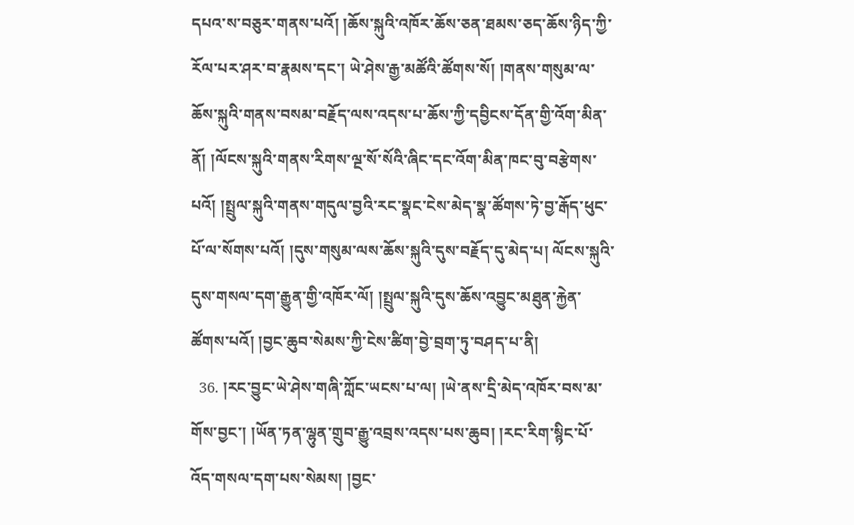དཔའ་ས་བཅུར་གནས་པའོ། །ཆོས་སྐུའི་འཁོར་ཆོས་ཅན་ཐམས་ཅད་ཆོས་ཉིད་ཀྱི་རོལ་པར་ཤར་བ་རྣམས་དང་། ཡེ་ཤེས་རྒྱ་མཚོའི་ཚོགས་སོ། །གནས་གསུམ་ལ་ཆོས་སྐུའི་གནས་བསམ་བརྗོད་ལས་འདས་པ་ཆོས་ཀྱི་དབྱིངས་དོན་གྱི་འོག་མིན་ནོ། །ལོངས་སྐུའི་གནས་རིགས་ལྔ་སོ་སོའི་ཞིང་དང་འོག་མིན་ཁང་བུ་བརྩེགས་པའོ། །སྤྲུལ་སྐུའི་གནས་གདུལ་བྱའི་རང་སྣང་ངེས་མེད་སྣ་ཚོགས་ཏེ་བྱ་རྒོད་ཕུང་པོ་ལ་སོགས་པའོ། །དུས་གསུམ་ལས་ཆོས་སྐུའི་དུས་བརྗོད་དུ་མེད་པ། ལོངས་སྐུའི་དུས་གསལ་དག་རྒྱུན་གྱི་འཁོར་ལོ། །སྤྲུལ་སྐུའི་དུས་ཆོས་འབྱུང་མཐུན་རྐྱེན་ཚོགས་པའོ། །བྱང་ཆུབ་སེམས་ཀྱི་ངེས་ཚིག་བྱེ་བྲག་ཏུ་བཤད་པ་ནི།
  36. །རང་བྱུང་ཡེ་ཤེས་གཞི་ཀློང་ཡངས་པ་ལ། །ཡེ་ནས་དྲི་མེད་འཁོར་བས་མ་གོས་བྱང་། །ཡོན་ཏན་ལྷུན་གྲུབ་རྒྱུ་འབྲས་འདས་པས་ཆུབ། །རང་རིག་སྙིང་པོ་འོད་གསལ་དག་པས་སེམས། །བྱང་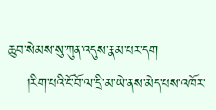ཆུབ་སེམས་སུ་ཀུན་འདུས་རྣམ་པར་དག
    །རིག་པའི་ངོ་བོ་ལ་དྲི་མ་ཡེ་ནས་མེད་པས་འཁོར་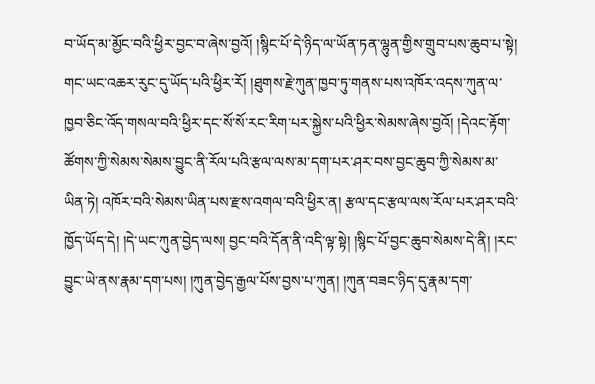བ་ཡོད་མ་མྱོང་བའི་ཕྱིར་བྱང་བ་ཞེས་བྱའོ། །སྙིང་པོ་དེ་ཉིད་ལ་ཡོན་ཏན་ལྷུན་གྱིས་གྲུབ་པས་ཆུབ་པ་སྟེ། གང་ཡང་འཆར་རུང་དུ་ཡོད་པའི་ཕྱིར་རོ། །ཐུགས་རྗེ་ཀུན་ཁྱབ་ཏུ་གནས་པས་འཁོར་འདས་ཀུན་ལ་ཁྱབ་ཅིང་འོད་གསལ་བའི་ཕྱིར་དང་སོ་སོ་རང་རིག་པར་སྐྱེས་པའི་ཕྱིར་སེམས་ཞེས་བྱའོ། །དེའང་རྟོག་ཚོགས་ཀྱི་སེམས་སེམས་བྱུང་ནི་རོལ་པའི་རྩལ་ལས་མ་དག་པར་ཤར་བས་བྱང་ཆུབ་ཀྱི་སེམས་མ་ཡིན་ཏེ། འཁོར་བའི་སེམས་ཡིན་པས་རྫས་འགལ་བའི་ཕྱིར་ན། རྩལ་དང་རྩལ་ལས་རོལ་པར་ཤར་བའི་ཁྱོད་ཡོད་དེ། །དེ་ཡང་ཀུན་བྱེད་ལས། བྱང་བའི་དོན་ནི་འདི་ལྟ་སྟེ། །སྙིང་པོ་བྱང་ཆུབ་སེམས་དེ་ནི། །རང་བྱུང་ཡེ་ནས་རྣམ་དག་པས། །ཀུན་བྱེད་རྒྱལ་པོས་བྱས་པ་ཀུན། །ཀུན་བཟང་ཉིད་དུ་རྣམ་དག་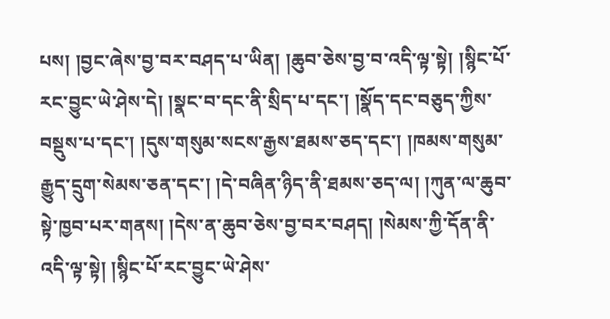པས། །བྱང་ཞེས་བྱ་བར་བཤད་པ་ཡིན། །ཆུབ་ཅེས་བྱ་བ་འདི་ལྟ་སྟེ། །སྙིང་པོ་རང་བྱུང་ཡེ་ཤེས་དེ། །སྣང་བ་དང་ནི་སྲིད་པ་དང་། །སྣོད་དང་བཅུད་ཀྱིས་བསྡུས་པ་དང་། །དུས་གསུམ་སངས་རྒྱས་ཐམས་ཅད་དང་། །ཁམས་གསུམ་རྒྱུད་དྲུག་སེམས་ཅན་དང་། །དེ་བཞིན་ཉིད་ནི་ཐམས་ཅད་ལ། །ཀུན་ལ་ཆུབ་སྟེ་ཁྱབ་པར་གནས། །དེས་ན་ཆུབ་ཅེས་བྱ་བར་བཤད། །སེམས་ཀྱི་དོན་ནི་འདི་ལྟ་སྟེ། །སྙིང་པོ་རང་བྱུང་ཡེ་ཤེས་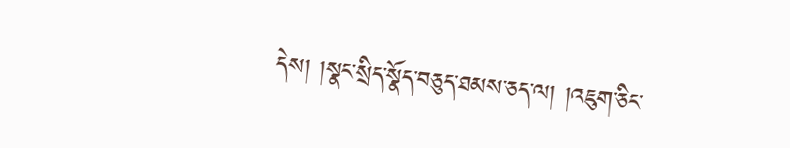དེས། །སྣང་སྲིད་སྣོད་བཅུད་ཐམས་ཅད་ལ། །འཇུག་ཅིང་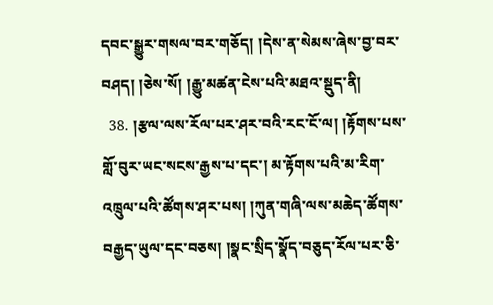དབང་སྒྱུར་གསལ་བར་གཅོད། །དེས་ན་སེམས་ཞེས་བྱ་བར་བཤད། །ཅེས་སོ། །རྒྱུ་མཚན་ངེས་པའི་མཐའ་སྡུད་ནི།
  38. །རྩལ་ལས་རོལ་པར་ཤར་བའི་རང་ངོ་ལ། །རྟོགས་པས་གློ་བུར་ཡང་སངས་རྒྱས་པ་དང་། མ་རྟོགས་པའི་མ་རིག་འཁྲུལ་པའི་ཚོགས་ཤར་པས། །ཀུན་གཞི་ལས་མཆེད་ཚོགས་བརྒྱད་ཡུལ་དང་བཅས། །སྣང་སྲིད་སྣོད་བཅུད་རོལ་པར་ཅི་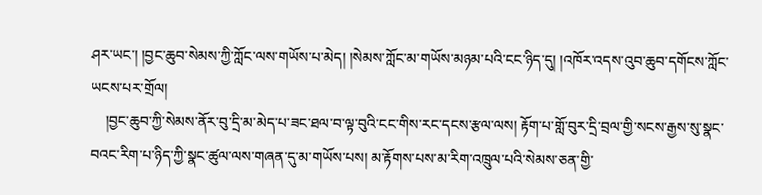ཤར་ཡང་། །བྱང་ཆུབ་སེམས་ཀྱི་ཀློང་ལས་གཡོས་པ་མེད། །སེམས་ཀློང་མ་གཡོས་མཉམ་པའི་ངང་ཉིད་དུ། །འཁོར་འདས་འུབ་ཆུབ་དགོངས་ཀློང་ཡངས་པར་གྲོལ།
    །བྱང་ཆུབ་ཀྱི་སེམས་ནོར་བུ་དྲི་མ་མེད་པ་ཟང་ཐལ་བ་ལྟ་བུའི་ངང་གིས་རང་དངས་རྩལ་ལས། རྟོག་པ་གློ་བུར་དྲི་བྲལ་གྱི་སངས་རྒྱས་སུ་སྣང་བའང་རིག་པ་ཉིད་ཀྱི་སྣང་ཚུལ་ལས་གཞན་དུ་མ་གཡོས་པས། མ་རྟོགས་པས་མ་རིག་འཁྲུལ་པའི་སེམས་ཅན་གྱི་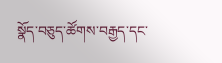སྣོད་བཅུད་ཚོགས་བརྒྱད་དང་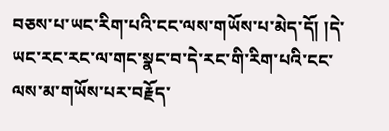བཅས་པ་ཡང་རིག་པའི་ངང་ལས་གཡོས་པ་མེད་དོ། །དེ་ཡང་རང་རང་ལ་གང་སྣང་བ་དེ་རང་གི་རིག་པའི་ངང་ལས་མ་གཡོས་པར་བརྗོད་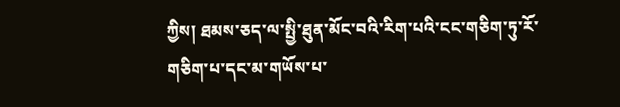ཀྱིས། ཐམས་ཅད་ལ་སྤྱི་ཐུན་མོང་བའི་རིག་པའི་ངང་གཅིག་ཏུ་རོ་གཅིག་པ་དང་མ་གཡོས་པ་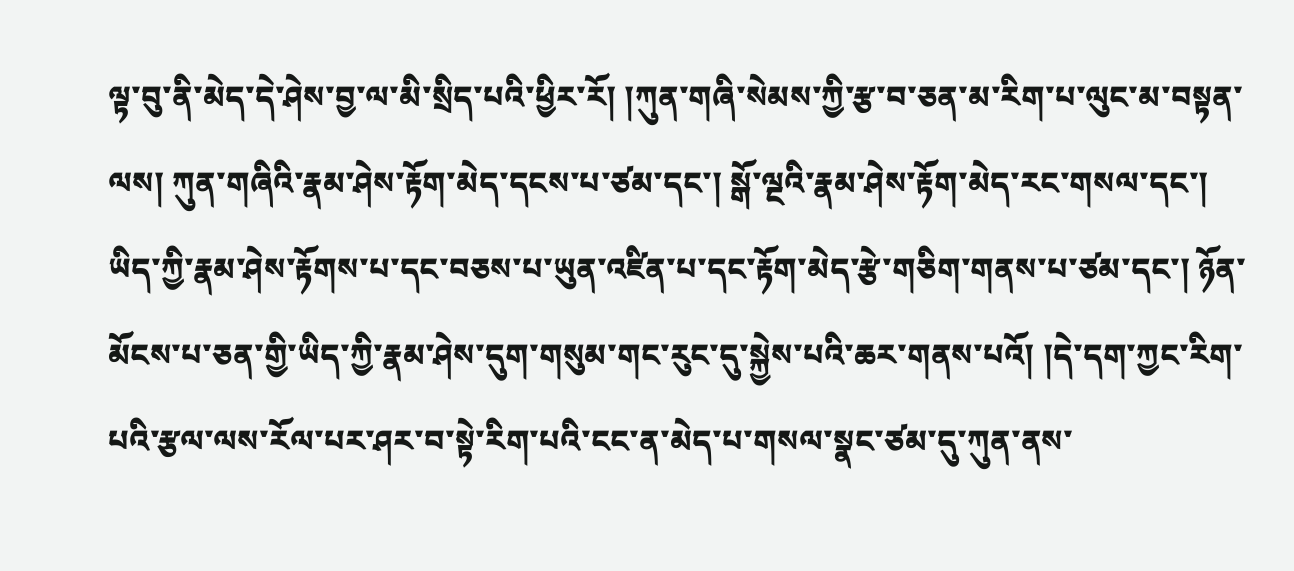ལྟ་བུ་ནི་མེད་དེ་ཤེས་བྱ་ལ་མི་སྲིད་པའི་ཕྱིར་རོ། །ཀུན་གཞི་སེམས་ཀྱི་རྩ་བ་ཅན་མ་རིག་པ་ལུང་མ་བསྟན་ལས། ཀུན་གཞིའི་རྣམ་ཤེས་རྟོག་མེད་དངས་པ་ཙམ་དང་། སྒོ་ལྔའི་རྣམ་ཤེས་རྟོག་མེད་རང་གསལ་དང་། ཡིད་ཀྱི་རྣམ་ཤེས་རྟོགས་པ་དང་བཅས་པ་ཡུན་འཛིན་པ་དང་རྟོག་མེད་རྩེ་གཅིག་གནས་པ་ཙམ་དང་། ཉོན་མོངས་པ་ཅན་གྱི་ཡིད་ཀྱི་རྣམ་ཤེས་དུག་གསུམ་གང་རུང་དུ་སྐྱེས་པའི་ཆར་གནས་པའོ། །དེ་དག་ཀྱང་རིག་པའི་རྩལ་ལས་རོལ་པར་ཤར་བ་སྟེ་རིག་པའི་ངང་ན་མེད་པ་གསལ་སྣང་ཙམ་དུ་ཀུན་ནས་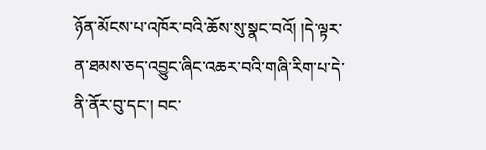ཉོན་མོངས་པ་འཁོར་བའི་ཆོས་སུ་སྣང་བའོ། །དེ་ལྟར་ན་ཐམས་ཅད་འབྱུང་ཞིང་འཆར་བའི་གཞི་རིག་པ་དེ་ནི་ནོར་བུ་དང་། བང་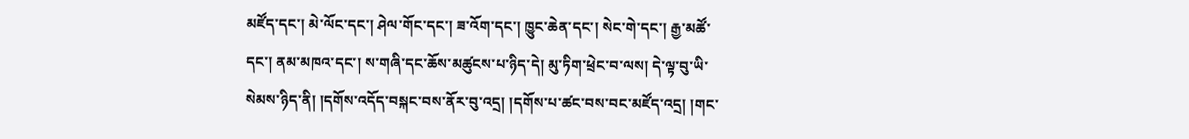མཛོད་དང་། མེ་ལོང་དང་། ཤེལ་གོང་དང་། ཟ་འོག་དང་། ཁྱུང་ཆེན་དང་། སེང་གེ་དང་། རྒྱ་མཚོ་དང་། ནམ་མཁའ་དང་། ས་གཞི་དང་ཆོས་མཚུངས་པ་ཉིད་དེ། མུ་ཏིག་ཕྲེང་བ་ལས། དེ་ལྟ་བུ་ཡི་སེམས་ཉིད་ནི། །དགོས་འདོད་བསྐང་བས་ནོར་བུ་འདྲ། །དགོས་པ་ཚང་བས་བང་མཛོད་འདྲ། །གང་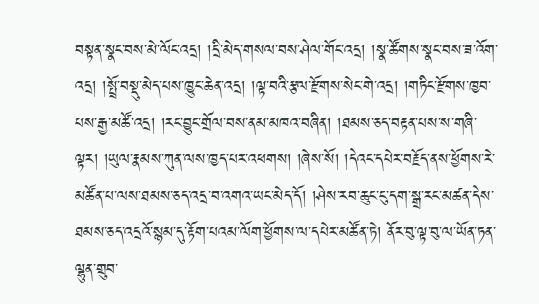བསྟན་སྣང་བས་མེ་ལོང་འདྲ། །དྲི་མེད་གསལ་བས་ཤེལ་གོང་འདྲ། །སྣ་ཚོགས་སྣང་བས་ཟ་འོག་འདྲ། །སྤྲོ་བསྡུ་མེད་པས་ཁྱུང་ཆེན་འདྲ། །ལྟ་བའི་རྩལ་རྫོགས་སེང་གེ་འདྲ། །གཏིང་རྫོགས་ཁྱབ་པས་རྒྱ་མཚོ་འདྲ། །རང་བྱུང་གྲོལ་བས་ནམ་མཁའ་བཞིན། །ཐམས་ཅད་བརྟན་པས་ས་གཞི་ལྟར། །ཡུལ་རྣམས་ཀུན་ལས་ཁྱད་པར་འཕགས། །ཞེས་སོ། །དེའང་དཔེར་བརྗོད་ནས་ཕྱོགས་རེ་མཚོན་པ་ལས་ཐམས་ཅད་འདྲ་བ་འགའ་ཡང་མེད་དོ། །ཤེས་རབ་ཆུང་ངུ་དག་སྒྲ་རང་མཚན་དེས་ཐམས་ཅད་འདྲའོ་སྙམ་དུ་རྟོག་པའམ་ལོག་ཕྱོགས་ལ་དཔེར་མཚོན་ཏེ། ནོར་བུ་ལྟ་བུ་ལ་ཡོན་ཏན་ལྷུན་གྲུབ་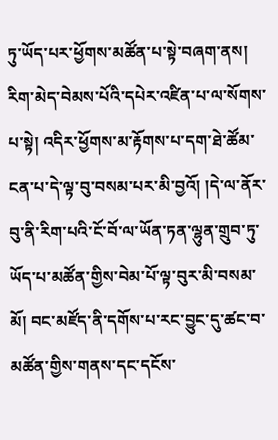ཏུ་ཡོད་པར་ཕྱོགས་མཚོན་པ་སྟེ་བཞག་ནས། རིག་མེད་བེམས་པོའི་དཔེར་འཛིན་པ་ལ་སོགས་པ་སྟེ། འདིར་ཕྱོགས་མ་རྟོགས་པ་དག་ཐེ་ཚོམ་ངན་པ་དེ་ལྟ་བུ་བསམ་པར་མི་བྱའོ། །དེ་ལ་ནོར་བུ་ནི་རིག་པའི་ངོ་བོ་ལ་ཡོན་ཏན་ལྷུན་གྲུབ་ཏུ་ཡོད་པ་མཚོན་གྱིས་བེམ་པོ་ལྟ་བུར་མི་བསམ་མོ། བང་མཛོད་ནི་དགོས་པ་རང་བྱུང་དུ་ཚང་བ་མཚོན་གྱིས་གནས་དང་དངོས་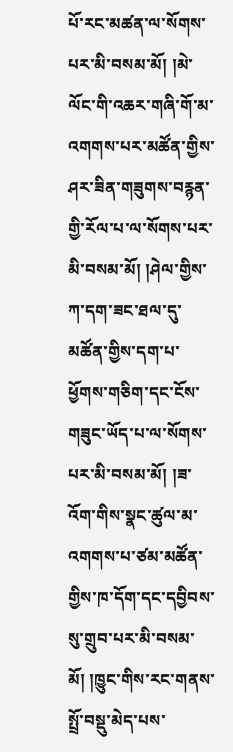པོ་རང་མཚན་ལ་སོགས་པར་མི་བསམ་མོ། །མེ་ལོང་གི་འཆར་གཞི་གོ་མ་འགགས་པར་མཚོན་གྱིས་ཤར་ཟིན་གཟུགས་བརྙན་གྱི་རོལ་པ་ལ་སོགས་པར་མི་བསམ་མོ། །ཤེལ་གྱིས་ཀ་དག་ཟང་ཐལ་དུ་མཚོན་གྱིས་དག་པ་ཕྱོགས་གཅིག་དང་ངོས་གཟུང་ཡོད་པ་ལ་སོགས་པར་མི་བསམ་མོ། །ཟ་འོག་གིས་སྣང་ཚུལ་མ་འགགས་པ་ཙམ་མཚོན་གྱིས་ཁ་དོག་དང་དབྱིབས་སུ་གྲུབ་པར་མི་བསམ་མོ། །ཁྱུང་གིས་རང་གནས་སྤྲོ་བསྡུ་མེད་པས་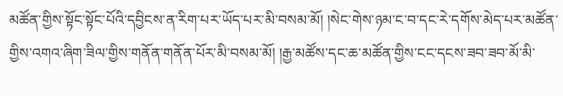མཚོན་གྱིས་སྟོང་སྟོང་པོའི་དབྱིངས་ན་རིག་པར་ཡོད་པར་མི་བསམ་མོ། །སེང་གེས་ཉམ་ང་བ་དང་རེ་དགོས་མེད་པར་མཚོན་གྱིས་འགའ་ཞིག་ཟིལ་གྱིས་གནོན་གནོན་པོར་མི་བསམ་མོ། །རྒྱ་མཚོས་དང་ཆ་མཚོན་གྱིས་ངང་དངས་ཟབ་ཟབ་མོ་མི་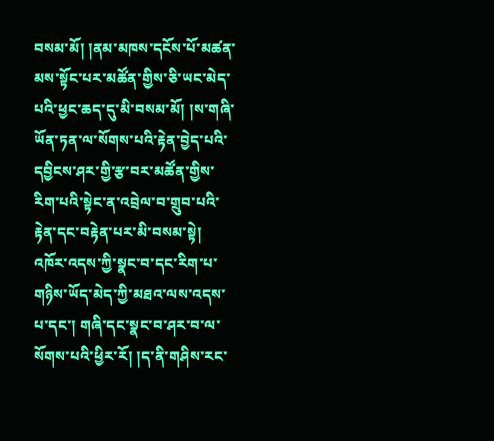བསམ་མོ། །ནམ་མཁས་དངོས་པོ་མཚན་མས་སྟོང་པར་མཚོན་གྱིས་ཅི་ཡང་མེད་པའི་ཕྱང་ཆད་དུ་མི་བསམ་མོ། །ས་གཞི་ཡོན་ཏན་ལ་སོགས་པའི་རྟེན་བྱེད་པའི་དབྱིངས་ཤར་གྱི་རྩ་བར་མཚོན་གྱིས་རིག་པའི་སྟེང་ན་འབྲེལ་བ་གྲུབ་པའི་རྟེན་དང་བརྟེན་པར་མི་བསམ་སྟེ། འཁོར་འདས་ཀྱི་སྣང་བ་དང་རིག་པ་གཉིས་ཡོད་མེད་ཀྱི་མཐའ་ལས་འདས་པ་དང་། གཞི་དང་སྣང་བ་ཤར་བ་ལ་སོགས་པའི་ཕྱིར་རོ། །ད་ནི་གཤིས་རང་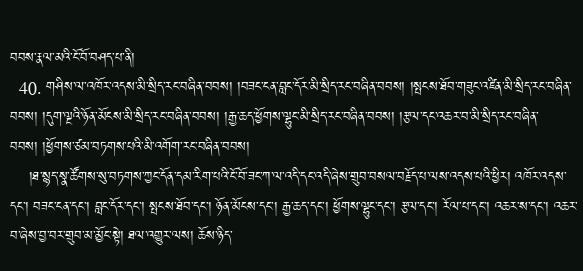བབས་རྣལ་མའི་ངོ་བོ་བཤད་པ་ནི།
  40. གཤིས་ལ་འཁོར་འདས་མི་སྲིད་རང་བཞིན་བབས། །བཟང་ངན་བླང་དོར་མི་སྲིད་རང་བཞིན་བབས། །སྤངས་ཐོབ་གཟུང་འཛིན་མི་སྲིད་རང་བཞིན་བབས། །དུག་ལྔའི་ཉོན་མོངས་མི་སྲིད་རང་བཞིན་བབས། །རྒྱ་ཆད་ཕྱོགས་ལྷུང་མི་སྲིད་རང་བཞིན་བབས། །རྩལ་དང་འཆར་བ་མི་སྲིད་རང་བཞིན་བབས། །ཕྱོགས་ཙམ་བཏགས་པའི་མི་འགོག་རང་བཞིན་བབས།
    །ཐ་སྙད་སྣ་ཚོགས་སུ་བཏགས་ཀྱང་དོན་དམ་རིག་པའི་ངོ་བོ་ཟང་ཀ་ལ་འདི་དང་འདི་ཞེས་གྲུབ་བསལ་བརྗོད་པ་ལས་འདས་པའི་ཕྱིར། འཁོར་འདས་དང་། བཟང་ངན་དང་། བླང་དོར་དང་། སྤངས་ཐོབ་དང་། ཉོན་མོངས་དང་། རྒྱ་ཆད་དང་། ཕྱོགས་ལྷུང་དང་། རྩལ་དང་། རོལ་པ་དང་། འཆར་ས་དང་། འཆར་བ་ཞེས་བྱ་བར་གྲུབ་མ་མྱོང་སྟེ། ཐལ་འགྱུར་ལས། ཆོས་ཉིད་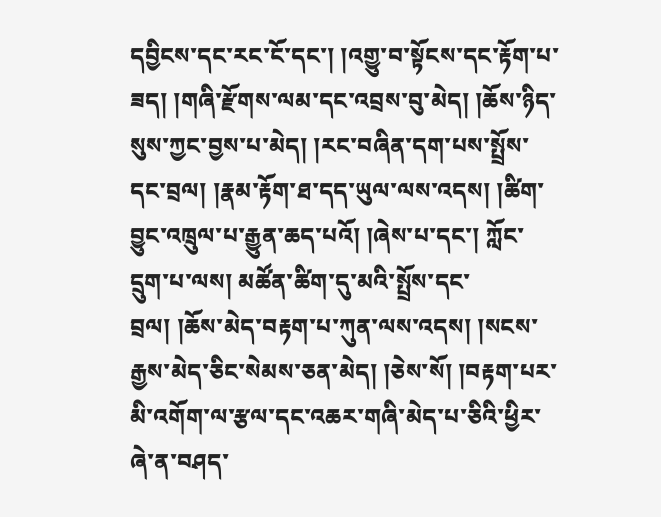དབྱིངས་དང་རང་ངོ་དང་། །འགྱུ་བ་སྟོངས་དང་རྟོག་པ་ཟད། །གཞི་རྫོགས་ལམ་དང་འབྲས་བུ་མེད། །ཆོས་ཉིད་སུས་ཀྱང་བྱས་པ་མེད། །རང་བཞིན་དག་པས་སྤྲོས་དང་བྲལ། །རྣམ་རྟོག་ཐ་དད་ཡུལ་ལས་འདས། །ཚིག་བྱུང་འཁྲུལ་པ་རྒྱུན་ཆད་པའོ། །ཞེས་པ་དང་། ཀློང་དྲུག་པ་ལས། མཚོན་ཚིག་དུ་མའི་སྤྲོས་དང་བྲལ། །ཆོས་མེད་བརྟག་པ་ཀུན་ལས་འདས། །སངས་རྒྱས་མེད་ཅིང་སེམས་ཅན་མེད། །ཅེས་སོ། །བརྟག་པར་མི་འགོག་ལ་རྩལ་དང་འཆར་གཞི་མེད་པ་ཅིའི་ཕྱིར་ཞེ་ན་བཤད་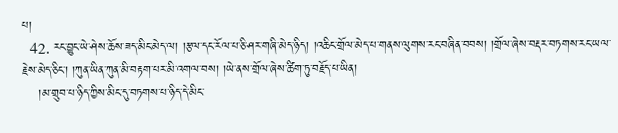པ།
  42. རང་བྱུང་ཡེ་ཤེས་ཆོས་ཟད་མིང་མེད་ལ། །རྩལ་དང་རོལ་པ་ཅི་ཤར་གཞི་མེད་ཉིད། །འཆིང་གྲོལ་མེད་པ་གནས་ལུགས་རང་བཞིན་བབས། །གྲོལ་ཞེས་བརྡར་བཏགས་རང་ཡལ་རྗེས་མེད་ཅིང་། །ཀུན་ཡིན་ཀུན་མི་བརྟག་པར་མི་འགལ་བས། །ཡེ་ནས་གྲོལ་ཞེས་ཚིག་ཏུ་བརྗོད་པ་ཡིན།
    །མ་གྲུབ་པ་ཉིད་ཀྱིས་མིང་དུ་བཏགས་པ་ཉིད་དེ་མིང་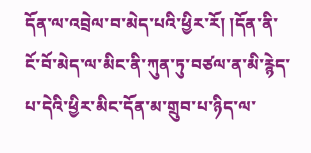དོན་ལ་འབྲེལ་བ་མེད་པའི་ཕྱིར་རོ། །དོན་ནི་ངོ་བོ་མེད་ལ་མིང་ནི་ཀུན་ཏུ་བཙལ་ན་མི་རྙེད་པ་དེའི་ཕྱིར་མིང་དོན་མ་གྲུབ་པ་ཉིད་ལ་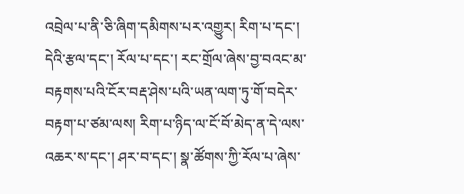འབྲེལ་པ་ནི་ཅི་ཞིག་དམིགས་པར་འགྱུར། རིག་པ་དང་། དེའི་རྩལ་དང་། རོལ་པ་དང་། རང་གྲོལ་ཞེས་བྱ་བའང་མ་བརྟགས་པའི་ངོར་བརྡ་ཤེས་པའི་ཡན་ལག་ཏུ་གོ་བདེར་བརྟག་པ་ཙམ་ལས། རིག་པ་ཉིད་ལ་ངོ་བོ་མེད་ན་དེ་ལས་འཆར་ས་དང་། ཤར་བ་དང་། སྣ་ཚོགས་ཀྱི་རོལ་པ་ཞེས་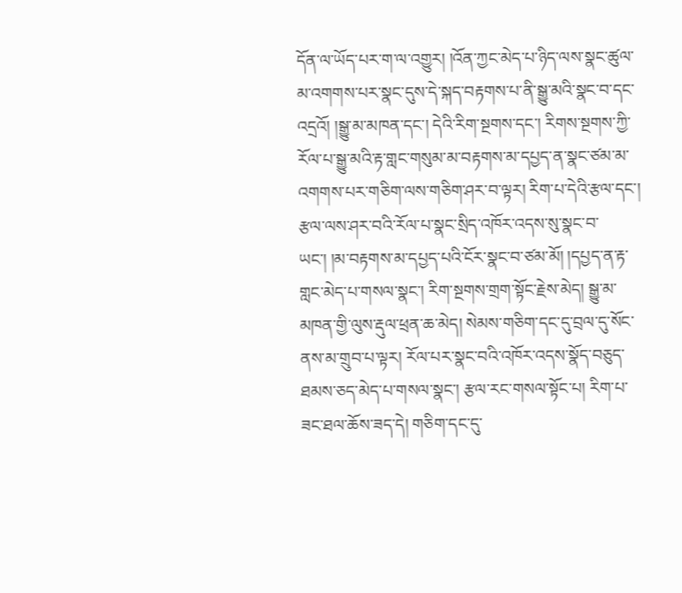དོན་ལ་ཡོད་པར་ག་ལ་འགྱུར། །འོན་ཀྱང་མེད་པ་ཉིད་ལས་སྣང་ཚུལ་མ་འགགས་པར་སྣང་དུས་དེ་སྐད་བརྟགས་པ་ནི་སྒྱུ་མའི་སྣང་བ་དང་འདྲའོ། །སྒྱུ་མ་མཁན་དང་། དེའི་རིག་སྔགས་དང་། རིགས་སྔགས་ཀྱི་རོལ་པ་སྒྱུ་མའི་རྟ་གླང་གསུམ་མ་བརྟགས་མ་དཔྱད་ན་སྣང་ཙམ་མ་འགགས་པར་གཅིག་ལས་གཅིག་ཤར་བ་ལྟར། རིག་པ་དེའི་རྩལ་དང་། རྩལ་ལས་ཤར་བའི་རོལ་པ་སྣང་སྲིད་འཁོར་འདས་སུ་སྣང་བ་ཡང་། །མ་བརྟགས་མ་དཔྱད་པའི་ངོར་སྣང་བ་ཙམ་མོ། །དཔྱད་ན་རྟ་གླང་མེད་པ་གསལ་སྣང་། རིག་སྔགས་གྲག་སྟོང་རྗེས་མེད། སྒྱུ་མ་མཁན་གྱི་ལུས་རྡུལ་ཕྲན་ཆ་མེད། སེམས་གཅིག་དང་དུ་བྲལ་དུ་སོང་ནས་མ་གྲུབ་པ་ལྟར། རོལ་པར་སྣང་བའི་འཁོར་འདས་སྣོད་བཅུད་ཐམས་ཅད་མེད་པ་གསལ་སྣང་། རྩལ་རང་གསལ་སྟོང་པ། རིག་པ་ཟང་ཐལ་ཆོས་ཟད་དེ། གཅིག་དང་དུ་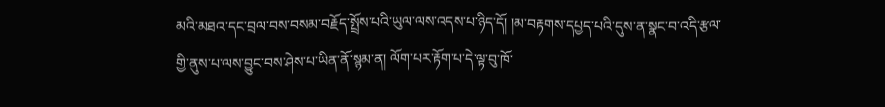མའི་མཐའ་དང་བྲལ་བས་བསམ་བརྗོད་སྤྲོས་པའི་ཡུལ་ལས་འདས་པ་ཉིད་དོ། །མ་བརྟགས་དཔྱད་པའི་དུས་ན་སྣང་བ་འདི་རྩལ་གྱི་ནུས་པ་ལས་བྱུང་བས་ཤེས་པ་ཡིན་ནོ་སྙམ་ན། ལོག་པར་རྟོག་པ་དེ་ལྟ་བུ་ཁོ་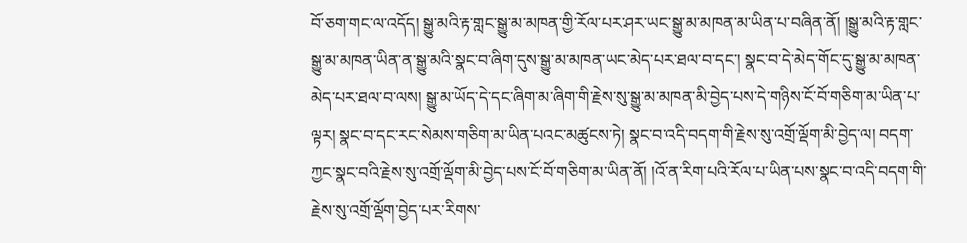བོ་ཅག་གང་ལ་འདོད། སྒྱུ་མའི་རྟ་གླང་སྒྱུ་མ་མཁན་གྱི་རོལ་པར་ཤར་ཡང་སྒྱུ་མ་མཁན་མ་ཡིན་པ་བཞིན་ནོ། །སྒྱུ་མའི་རྟ་གླང་སྒྱུ་མ་མཁན་ཡིན་ན་སྒྱུ་མའི་སྣང་བ་ཞིག་དུས་སྒྱུ་མ་མཁན་ཡང་མེད་པར་ཐལ་བ་དང་། སྣང་བ་དེ་མེད་གོང་དུ་སྒྱུ་མ་མཁན་མེད་པར་ཐལ་བ་ལས། སྒྱུ་མ་ཡོད་དེ་དང་ཞིག་མ་ཞིག་གི་རྗེས་སུ་སྒྱུ་མ་མཁན་མི་བྱེད་པས་དེ་གཉིས་ངོ་བོ་གཅིག་མ་ཡིན་པ་ལྟར། སྣང་བ་དང་རང་སེམས་གཅིག་མ་ཡིན་པའང་མཚུངས་ཏེ། སྣང་བ་འདི་བདག་གི་རྗེས་སུ་འགྲོ་ལྡོག་མི་བྱེད་ལ། བདག་ཀྱང་སྣང་བའི་རྗེས་སུ་འགྲོ་ལྡོག་མི་བྱེད་པས་ངོ་བོ་གཅིག་མ་ཡིན་ནོ། །འོ་ན་རིག་པའི་རོལ་པ་ཡིན་པས་སྣང་བ་འདི་བདག་གི་རྗེས་སུ་འགྲོ་ལྡོག་བྱེད་པར་རིགས་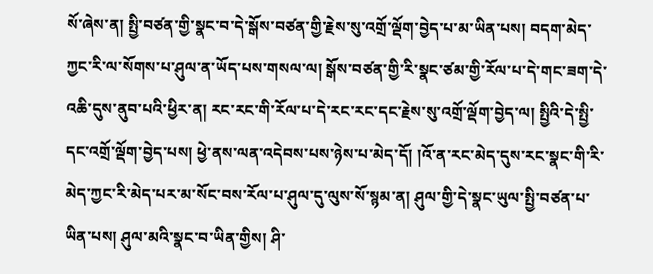སོ་ཞེས་ན། སྤྱི་བཙན་གྱི་སྣང་བ་དེ་སྒོས་བཙན་གྱི་རྗེས་སུ་འགྲོ་ལྡོག་བྱེད་པ་མ་ཡིན་པས། བདག་མེད་ཀྱང་རི་ལ་སོགས་པ་ཤུལ་ན་ཡོད་པས་གསལ་ལ། སྒོས་བཙན་གྱི་རི་སྣང་ཙམ་གྱི་རོལ་པ་དེ་གང་ཟག་དེ་འཆི་དུས་ནུབ་པའི་ཕྱིར་ན། རང་རང་གི་རོལ་པ་དེ་རང་རང་དང་རྗེས་སུ་འགྲོ་ལྡོག་བྱེད་ལ། སྤྱིའི་དེ་སྤྱི་དང་འགྲོ་ལྡོག་བྱེད་པས། ཕྱེ་ནས་ལན་འདེབས་པས་ཉེས་པ་མེད་དོ། །འོ་ན་རང་མེད་དུས་རང་སྣང་གི་རི་མེད་ཀྱང་རི་མེད་པར་མ་སོང་བས་རོལ་པ་ཤུལ་དུ་ལུས་སོ་སྙམ་ན། ཤུལ་གྱི་དེ་སྣང་ཡུལ་སྤྱི་བཙན་པ་ཡིན་པས། ཤུལ་མའི་སྣང་བ་ཡིན་གྱིས། ཤི་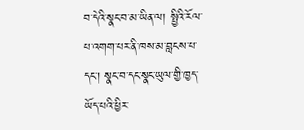བ་དེའི་སྣང་བ་མ་ཡིན་ལ། སྤྱིའི་རོལ་པ་འགག་པར་ནི་ཁས་མ་བླངས་པ་དང་། སྣང་བ་དང་སྣང་ཡུལ་གྱི་ཁྱད་ཡོད་པའི་ཕྱིར་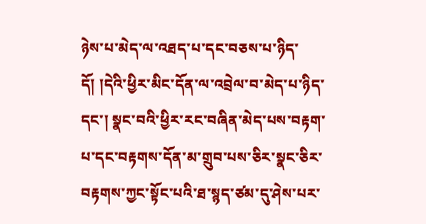ཉེས་པ་མེད་ལ་འཐད་པ་དང་བཅས་པ་ཉིད་དོ། །དེའི་ཕྱིར་མིང་དོན་ལ་འབྲེལ་བ་མེད་པ་ཉིད་དང་། སྣང་བའི་ཕྱིར་རང་བཞིན་མེད་པས་བརྟག་པ་དང་བརྟགས་དོན་མ་གྲུབ་པས་ཅིར་སྣང་ཅིར་བརྟགས་ཀྱང་སྟོང་པའི་ཐ་སྙད་ཙམ་དུ་ཤེས་པར་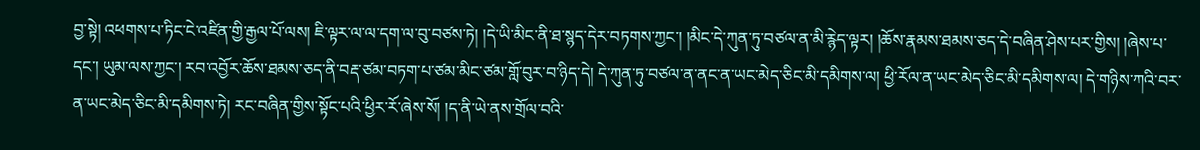བྱ་སྟེ། འཕགས་པ་ཏིང་ངེ་འཛིན་གྱི་རྒྱལ་པོ་ལས། ཇི་ལྟར་ལ་ལ་དག་ལ་བུ་བཙས་ཏེ། །དེ་ཡི་མིང་ནི་ཐ་སྙད་དེར་བཏགས་ཀྱང་། །མིང་དེ་ཀུན་ཏུ་བཙལ་ན་མི་རྙེད་ལྟར། །ཆོས་རྣམས་ཐམས་ཅད་དེ་བཞིན་ཤེས་པར་གྱིས། །ཞེས་པ་དང་། ཡུམ་ལས་ཀྱང་། རབ་འབྱོར་ཆོས་ཐམས་ཅད་ནི་བརྡ་ཙམ་བཏག་པ་ཙམ་མིང་ཙམ་གློ་བུར་བ་ཉིད་དེ། དེ་ཀུན་ཏུ་བཙལ་ན་ནང་ན་ཡང་མེད་ཅིང་མི་དམིགས་ལ། ཕྱི་རོལ་ན་ཡང་མེད་ཅིང་མི་དམིགས་ལ། དེ་གཉིས་ཀའི་བར་ན་ཡང་མེད་ཅིང་མི་དམིགས་ཏེ། རང་བཞིན་གྱིས་སྟོང་པའི་ཕྱིར་རོ་ཞེས་སོ། །ད་ནི་ཡེ་ནས་གྲོལ་བའི་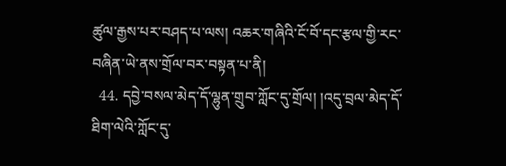ཚུལ་རྒྱས་པར་བཤད་པ་ལས། འཆར་གཞིའི་ངོ་བོ་དང་རྩལ་གྱི་རང་བཞིན་ཡེ་ནས་གྲོལ་བར་བསྟན་པ་ནི།
  44. དབྱེ་བསལ་མེད་དོ་ལྷུན་གྲུབ་ཀློང་དུ་གྲོལ། །འདུ་བྲལ་མེད་དོ་ཐིག་ལེའི་ཀློང་དུ་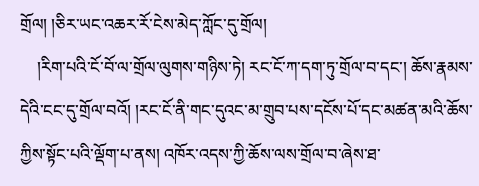གྲོལ། །ཅིར་ཡང་འཆར་རོ་ངེས་མེད་ཀློང་དུ་གྲོལ།
    །རིག་པའི་ངོ་བོ་ལ་གྲོལ་ལུགས་གཉིས་ཏེ། རང་ངོ་ཀ་དག་ཏུ་གྲོལ་བ་དང་། ཆོས་རྣམས་དེའི་ངང་དུ་གྲོལ་བའོ། །རང་ངོ་ནི་གང་དུའང་མ་གྲུབ་པས་དངོས་པོ་དང་མཚན་མའི་ཆོས་ཀྱིས་སྟོང་པའི་ལྡོག་པ་ནས། འཁོར་འདས་ཀྱི་ཆོས་ལས་གྲོལ་བ་ཞེས་ཐ་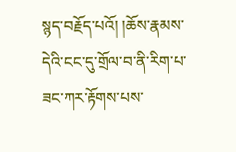སྙད་བརྗོད་པའོ། །ཆོས་རྣམས་དེའི་ངང་དུ་གྲོལ་བ་ནི་རིག་པ་ཟང་ཀར་རྟོགས་པས་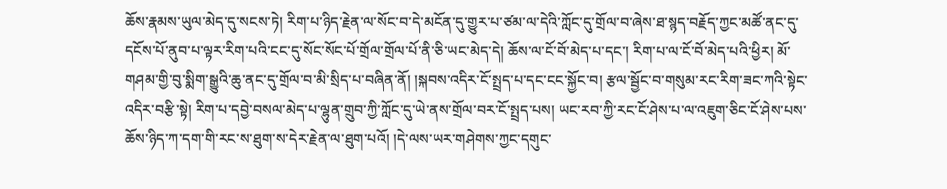ཆོས་རྣམས་ཡུལ་མེད་དུ་སངས་ཏེ། རིག་པ་ཉིད་རྗེན་ལ་སོང་བ་དེ་མངོན་དུ་གྱུར་པ་ཙམ་ལ་དེའི་ཀློང་དུ་གྲོལ་བ་ཞེས་ཐ་སྙད་བརྗོད་ཀྱང་མཚོ་ནང་དུ་དངོས་པོ་ནུབ་པ་ལྟར་རིག་པའི་ངང་དུ་སོང་སོང་པོ་གྲོལ་གྲོལ་པོ་ནི་ཅི་ཡང་མེད་དེ། ཆོས་ལ་ངོ་བོ་མེད་པ་དང་། རིག་པ་ལ་ངོ་བོ་མེད་པའི་ཕྱིར། མོ་གཤམ་གྱི་བུ་སྨིག་སྒྱུའི་ཆུ་ནང་དུ་གྲོལ་བ་མི་སྲིད་པ་བཞིན་ནོ། །སྐབས་འདིར་ངོ་སྤྲད་པ་དང་ངང་སྐྱོང་བ། རྩལ་སྦྱོང་བ་གསུམ་རང་རིག་ཟང་ཀའི་སྟེང་འདིར་བརྩི་སྟེ། རིག་པ་དབྱེ་བསལ་མེད་པ་ལྷུན་གྲུབ་ཀྱི་ཀློང་དུ་ཡེ་ནས་གྲོལ་བར་ངོ་སྤྲད་པས། ཡང་རབ་ཀྱི་རང་ངོ་ཤེས་པ་ལ་འཇུག་ཅིང་ངོ་ཤེས་པས་ཆོས་ཉིད་ཀ་དག་གི་རང་ས་ཐུག་ས་དེར་རྗེན་ལ་ཐུག་པའོ། །དེ་ལས་ཡར་གཤེགས་ཀྱང་དགུང་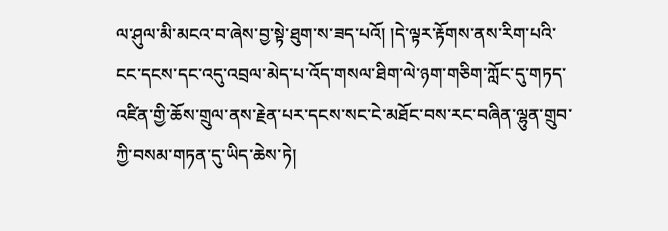ལ་ཤུལ་མི་མངའ་བ་ཞེས་བྱ་སྟེ་ཐུག་ས་ཟད་པའོ། །དེ་ལྟར་རྟོགས་ནས་རིག་པའི་ངང་དངས་དང་འདུ་འབྲལ་མེད་པ་འོད་གསལ་ཐིག་ལེ་ཉག་གཅིག་ཀློང་དུ་གཏད་འཛིན་གྱི་ཆོས་གྲུལ་ནས་རྗེན་པར་དངས་སང་ངེ་མཐོང་བས་རང་བཞིན་ལྷུན་གྲུབ་ཀྱི་བསམ་གཏན་དུ་ཡིད་ཆེས་ཏེ།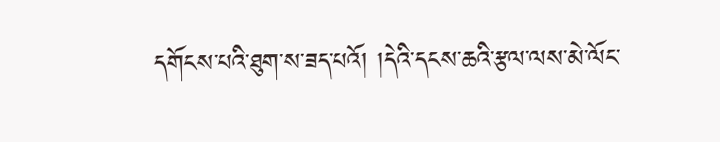དགོངས་པའི་ཐུག་ས་ཟད་པའོ། །དེའི་དངས་ཆའི་རྩལ་ལས་མེ་ལོང་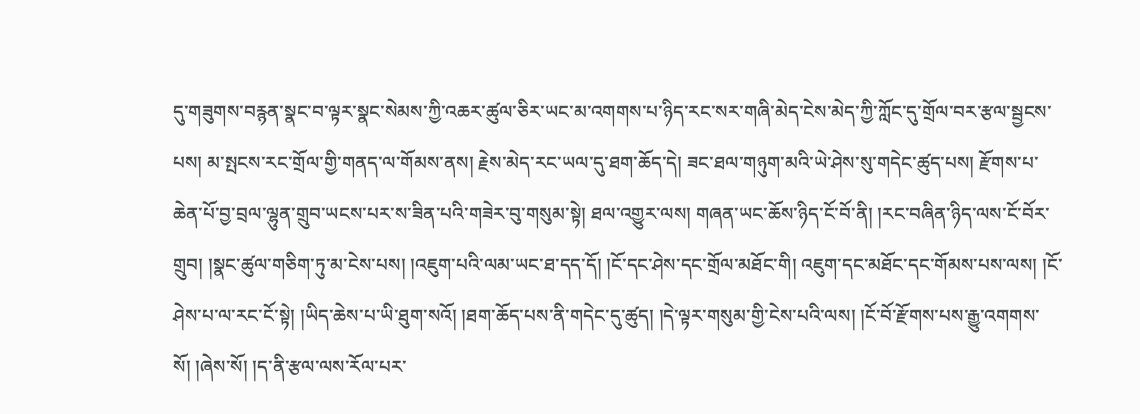དུ་གཟུགས་བརྙན་སྣང་བ་ལྟར་སྣང་སེམས་ཀྱི་འཆར་ཚུལ་ཅིར་ཡང་མ་འགགས་པ་ཉིད་རང་སར་གཞི་མེད་ངེས་མེད་ཀྱི་ཀློང་དུ་གྲོལ་བར་རྩལ་སྦྱངས་པས། མ་སྤངས་རང་གྲོལ་གྱི་གནད་ལ་གོམས་ནས། རྗེས་མེད་རང་ཡལ་དུ་ཐག་ཆོད་དེ། ཟང་ཐལ་གཉུག་མའི་ཡེ་ཤེས་སུ་གདེང་ཚུད་པས། རྫོགས་པ་ཆེན་པོ་བྱ་བྲལ་ལྷུན་གྲུབ་ཡངས་པར་ས་ཟིན་པའི་གཟེར་བུ་གསུམ་སྟེ། ཐལ་འགྱུར་ལས། གཞན་ཡང་ཆོས་ཉིད་ངོ་བོ་ནི། །རང་བཞིན་ཉིད་ལས་ངོ་བོར་གྲུབ། །སྣང་ཚུལ་གཅིག་ཏུ་མ་ངེས་པས། །འཇུག་པའི་ལམ་ཡང་ཐ་དད་དོ། །ངོ་དང་ཤེས་དང་གྲོལ་མཐོང་གི། འཇུག་དང་མཐོང་དང་གོམས་པས་ལས། །ངོ་ཤེས་པ་ལ་རང་ངོ་སྟེ། །ཡིད་ཆེས་པ་ཡི་ཐུག་སའོ། །ཐག་ཆོད་པས་ནི་གདེང་དུ་ཚུད། །དེ་ལྟར་གསུམ་གྱི་ངེས་པའི་ལས། །ངོ་བོ་རྫོགས་པས་རྒྱུ་འགགས་སོ། །ཞེས་སོ། །ད་ནི་རྩལ་ལས་རོལ་པར་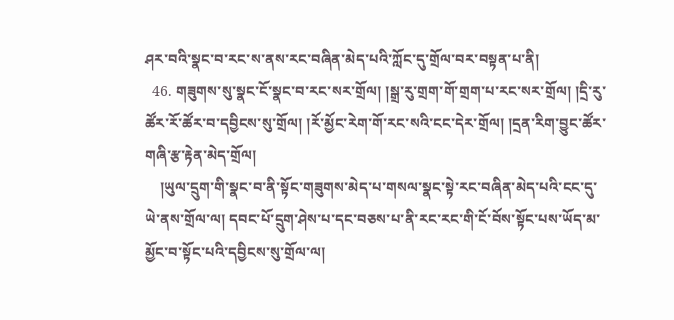ཤར་བའི་སྣང་བ་རང་ས་ནས་རང་བཞིན་མེད་པའི་ཀློང་དུ་གྲོལ་བར་བསྟན་པ་ནི།
  46. གཟུགས་སུ་སྣང་ངོ་སྣང་བ་རང་སར་གྲོལ། །སྒྲ་རུ་གྲག་གོ་གྲག་པ་རང་སར་གྲོལ། །དྲི་རུ་ཚོར་རོ་ཚོར་བ་དབྱིངས་སུ་གྲོལ། །རོ་མྱོང་རེག་གོ་རང་སའི་ངང་དེར་གྲོལ། །དྲན་རིག་བྱུང་ཚོར་གཞི་རྩ་རྟེན་མེད་གྲོལ།
    །ཡུལ་དྲུག་གི་སྣང་བ་ནི་སྟོང་གཟུགས་མེད་པ་གསལ་སྣང་སྟེ་རང་བཞིན་མེད་པའི་ངང་དུ་ཡེ་ནས་གྲོལ་ལ། དབང་པོ་དྲུག་ཤེས་པ་དང་བཅས་པ་ནི་རང་རང་གི་ངོ་བོས་སྟོང་པས་ཡོད་མ་མྱོང་བ་སྟོང་པའི་དབྱིངས་སུ་གྲོལ་ལ།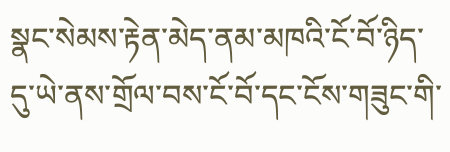སྣང་སེམས་རྟེན་མེད་ནམ་མཁའི་ངོ་བོ་ཉིད་དུ་ཡེ་ནས་གྲོལ་བས་ངོ་བོ་དང་ངོས་གཟུང་གི་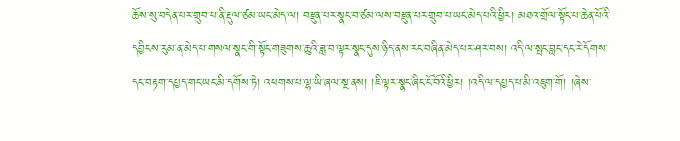ཆོས་སུ་བདེན་པར་གྲུབ་པ་ནི་རྡུལ་ཙམ་ཡང་མེད་ལ། བརྫུན་པར་སྣང་བ་ཙམ་ལས་བརྫུན་པར་གྲུབ་པ་ཡང་མེད་པའི་ཕྱིར། མཐའ་གྲོལ་སྟོང་པ་ཆེན་པོའི་དབྱིངས་རུམ་ན་མེད་པ་གསལ་སྣང་གི་སྟོང་གཟུགས་ཆུའི་ཟླ་བ་ལྟར་སྣང་དུས་ཉིད་ནས་རང་བཞིན་མེད་པར་ཤར་བས། འདི་ལ་སྤང་བླང་དང་རེ་དོགས་དང་བརྟག་དཔྱད་གང་ཡང་མི་དགོས་ཏེ། འཕགས་པ་ལྷ་ཡི་ཞལ་སྔ་ནས། །ཇི་ལྟར་སྣང་ཞིང་ངོ་བོའི་ཕྱིར། །འདི་ལ་དཔྱད་པ་མི་འཇུག་གོ། །ཞེས་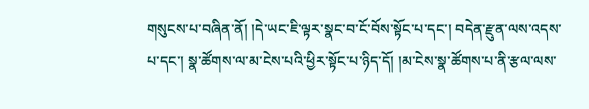གསུངས་པ་བཞིན་ནོ། །དེ་ཡང་ཇི་ལྟར་སྣང་བ་ངོ་བོས་སྟོང་པ་དང་། བདེན་རྫུན་ལས་འདས་པ་དང་། སྣ་ཚོགས་ལ་མ་ངེས་པའི་ཕྱིར་སྟོང་པ་ཉིད་དོ། །མ་ངེས་སྣ་ཚོགས་པ་ནི་རྩལ་ལས་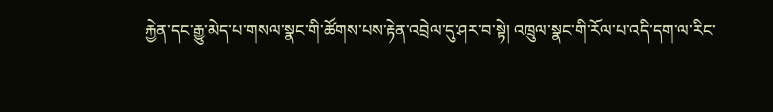རྐྱེན་དང་རྒྱུ་མེད་པ་གསལ་སྣང་གི་ཚོགས་པས་རྟེན་འབྲེལ་དུ་ཤར་བ་སྟེ། འཁྲུལ་སྣང་གི་རོལ་པ་འདི་དག་ལ་རིང་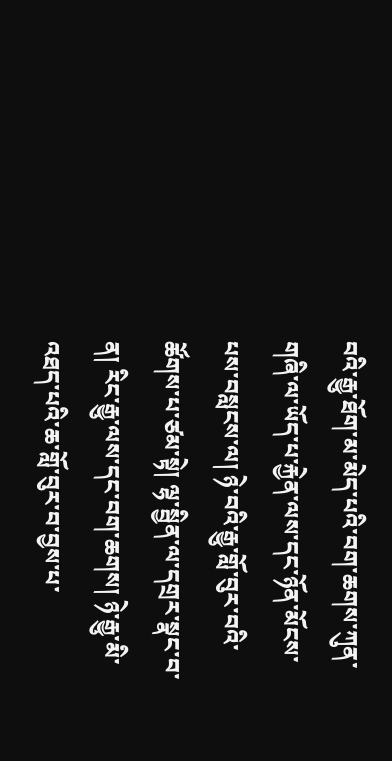བའི་རྒྱུ་ཐོག་མ་མེད་པའི་བག་ཆགས་ཀུན་གཞི་ལ་ཡོད་པ་རྐྱེན་ལས་དང་ཉོན་མོངས་པས་བསླངས་ལ། ཉེ་བའི་རྒྱུ་གློ་བུར་བའི་ཚོགས་པ་ཙམ་སྟེ། ལྷ་སྦྱིན་ལ་དགྲར་སྣང་བ་ན། རིང་རྒྱུ་ལས་དང་བག་ཆགས། ཉེ་རྒྱུ་མི་འཐད་པའི་ཆ་གློ་བུར་བ་བྱས་པ་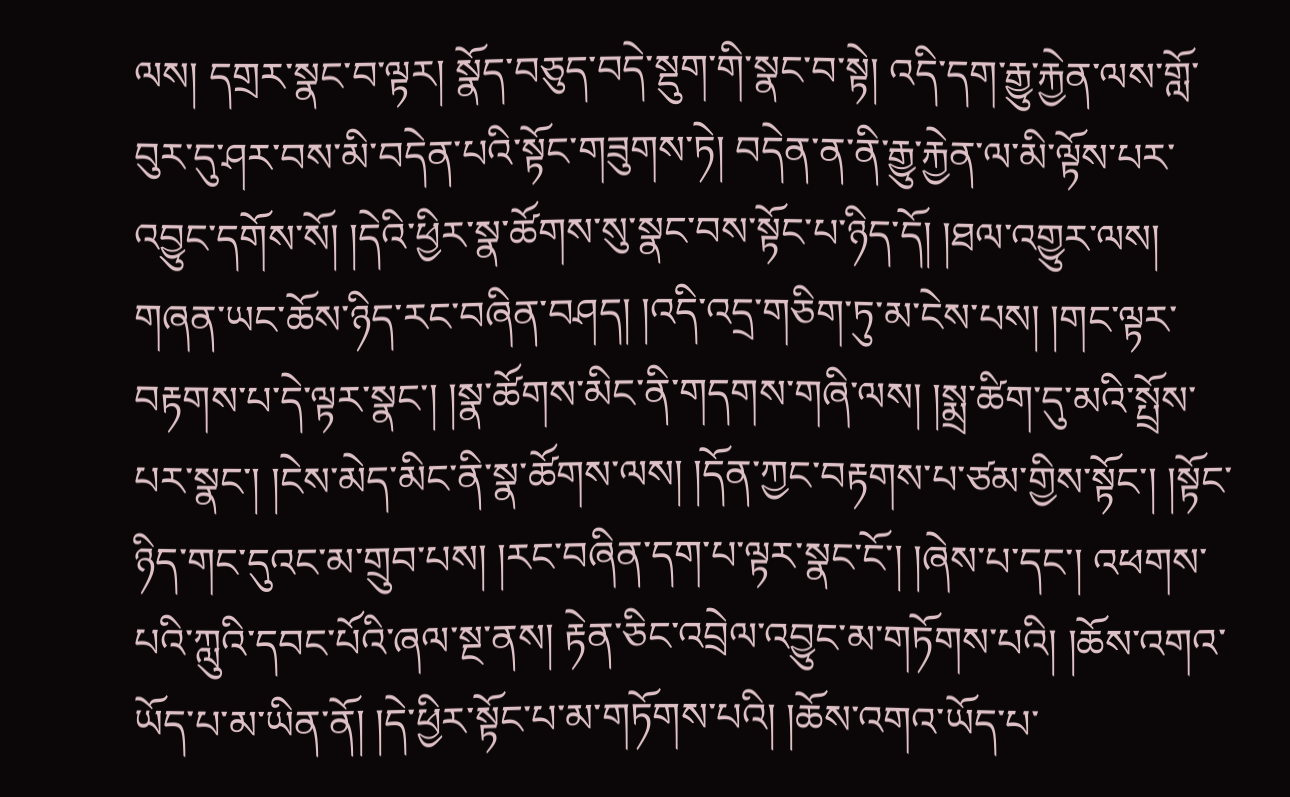ལས། དགྲར་སྣང་བ་ལྟར། སྣོད་བཅུད་བདེ་སྡུག་གི་སྣང་བ་སྟེ། འདི་དག་རྒྱུ་རྐྱེན་ལས་གློ་བུར་དུ་ཤར་བས་མི་བདེན་པའི་སྟོང་གཟུགས་ཏེ། བདེན་ན་ནི་རྒྱུ་རྐྱེན་ལ་མི་ལྟོས་པར་འབྱུང་དགོས་སོ། །དེའི་ཕྱིར་སྣ་ཚོགས་སུ་སྣང་བས་སྟོང་པ་ཉིད་དོ། །ཐལ་འགྱུར་ལས། གཞན་ཡང་ཆོས་ཉིད་རང་བཞིན་བཤད། །འདི་འདྲ་གཅིག་ཏུ་མ་ངེས་པས། །གང་ལྟར་བརྟགས་པ་དེ་ལྟར་སྣང་། །སྣ་ཚོགས་མིང་ནི་གདགས་གཞི་ལས། །སྨྲ་ཚིག་དུ་མའི་སྤྲོས་པར་སྣང་། །ངེས་མེད་མིང་ནི་སྣ་ཚོགས་ལས། །དོན་ཀྱང་བརྟགས་པ་ཙམ་གྱིས་སྟོང་། །སྟོང་ཉིད་གང་དུའང་མ་གྲུབ་པས། །རང་བཞིན་དག་པ་ལྟར་སྣང་ངོ་། །ཞེས་པ་དང་། འཕགས་པའི་ཀླུའི་དབང་པོའི་ཞལ་སྔ་ནས། རྟེན་ཅིང་འབྲེལ་འབྱུང་མ་གཏོགས་པའི། །ཆོས་འགའ་ཡོད་པ་མ་ཡིན་ནོ། །དེ་ཕྱིར་སྟོང་པ་མ་གཏོགས་པའི། །ཆོས་འགའ་ཡོད་པ་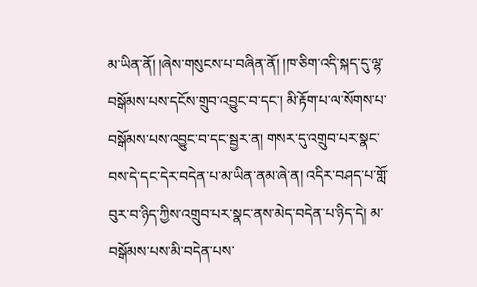མ་ཡིན་ནོ། །ཞེས་གསུངས་པ་བཞིན་ནོ། །ཁ་ཅིག་འདི་སྐད་དུ་ལྷ་བསྒོམས་པས་དངོས་གྲུབ་འབྱུང་བ་དང་། མི་རྟོག་པ་ལ་སོགས་པ་བསྒོམས་པས་འབྱུང་བ་དང་སྦྱར་ན། གསར་དུ་འགྲུབ་པར་སྣང་བས་དེ་དང་དེར་བདེན་པ་མ་ཡིན་ནམ་ཞེ་ན། འདིར་བཤད་པ་གློ་བུར་བ་ཉིད་ཀྱིས་འགྲུབ་པར་སྣང་ནས་མེད་བདེན་པ་ཉིད་དེ། མ་བསྒོམས་པས་མི་བདེན་པས་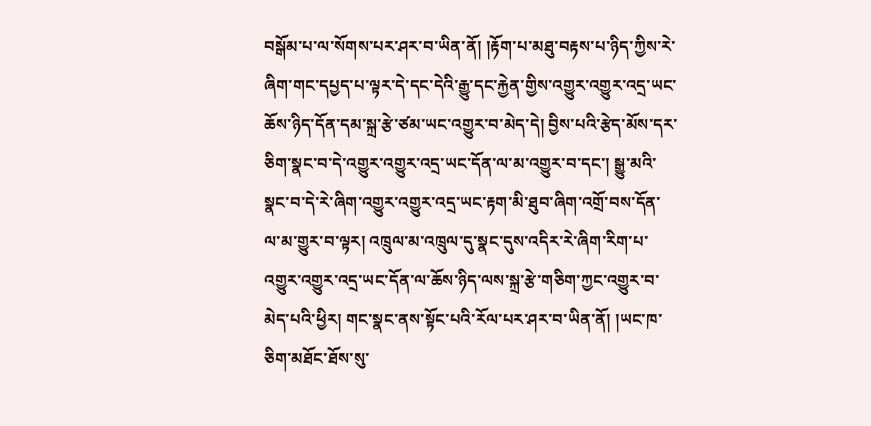བསྒོམ་པ་ལ་སོགས་པར་ཤར་བ་ཡིན་ནོ། །རྟོག་པ་མཐུ་བརྟས་པ་ཉིད་ཀྱིས་རེ་ཞིག་གང་དཔྱད་པ་ལྟར་དེ་དང་དེའི་རྒྱུ་དང་རྐྱེན་གྱིས་འགྱུར་འགྱུར་འདྲ་ཡང་ཆོས་ཉིད་དོན་དམ་སྐྲ་རྩེ་ཙམ་ཡང་འགྱུར་བ་མེད་དེ། བྱིས་པའི་རྩེད་མོས་དར་ཅིག་སྣང་བ་དེ་འགྱུར་འགྱུར་འདྲ་ཡང་དོན་ལ་མ་འགྱུར་བ་དང་། སྒྱུ་མའི་སྣང་བ་དེ་རེ་ཞིག་འགྱུར་འགྱུར་འདྲ་ཡང་རྟག་མི་ཐུབ་ཞིག་འགྲོ་བས་དོན་ལ་མ་གྱུར་བ་ལྟར། འཁྲུལ་མ་འཁྲུལ་དུ་སྣང་དུས་འདིར་རེ་ཞིག་རིག་པ་འགྱུར་འགྱུར་འདྲ་ཡང་དོན་ལ་ཆོས་ཉིད་ལས་སྐྲ་རྩེ་གཅིག་ཀྱང་འགྱུར་བ་མེད་པའི་ཕྱིར། གང་སྣང་ནས་སྟོང་པའི་རོལ་པར་ཤར་བ་ཡིན་ནོ། །ཡང་ཁ་ཅིག་མཐོང་ཐོས་སུ་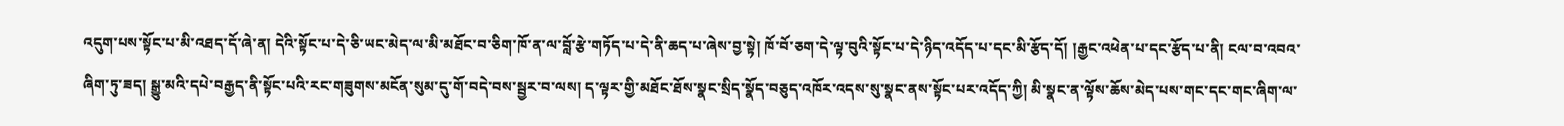འདུག་པས་སྟོང་པ་མི་འཐད་དོ་ཞེ་ན། དེའི་སྟོང་པ་དེ་ཅི་ཡང་མེད་ལ་མི་མཐོང་བ་ཅིག་ཁོ་ན་ལ་བློ་རྩེ་གཏོད་པ་དེ་ནི་ཆད་པ་ཞེས་བྱ་སྟེ། ཁོ་བོ་ཅག་དེ་ལྟ་བུའི་སྟོང་པ་དེ་ཉིད་འདོད་པ་དང་མི་རྩོད་དོ། །རྒྱང་འཕེན་པ་དང་རྩོད་པ་ནི། ངལ་བ་འབའ་ཞིག་ཏུ་ཟད། སྒྱུ་མའི་དཔེ་བརྒྱད་ནི་སྟོང་པའི་རང་གཟུགས་མངོན་སུམ་དུ་གོ་བདེ་བས་སྦྱར་བ་ལས། ད་ལྟར་གྱི་མཐོང་ཐོས་སྣང་སྲིད་སྣོད་བཅུད་འཁོར་འདས་སུ་སྣང་ནས་སྟོང་པར་འདོད་ཀྱི། མི་སྣང་ན་ལྟོས་ཆོས་མེད་པས་གང་དང་གང་ཞིག་ལ་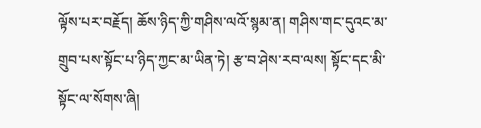ལྟོས་པར་བརྗོད། ཆོས་ཉིད་ཀྱི་གཤིས་ལའོ་སྙམ་ན། གཤིས་གང་དུའང་མ་གྲུབ་པས་སྟོང་པ་ཉིད་ཀྱང་མ་ཡིན་ཏེ། རྩ་བ་ཤེས་རབ་ལས། སྟོང་དང་མི་སྟོང་ལ་སོགས་ཞི།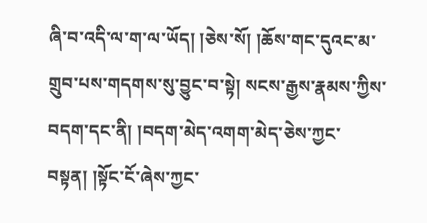ཞི་བ་འདི་ལ་ག་ལ་ཡོད། །ཅེས་སོ། །ཆོས་གང་དུའང་མ་གྲུབ་པས་གདགས་སུ་བྱུང་བ་སྟེ། སངས་རྒྱས་རྣམས་ཀྱིས་བདག་དང་ནི། །བདག་མེད་འགག་མེད་ཅེས་ཀྱང་བསྟན། །སྟོང་ངོ་ཞེས་ཀྱང་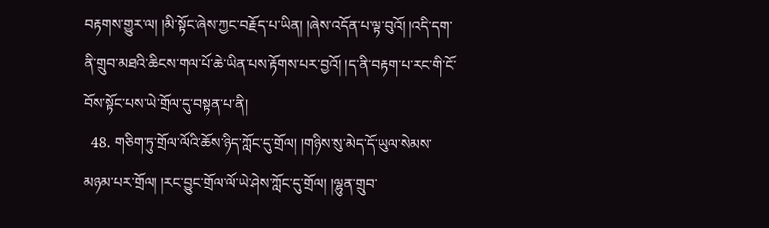བརྟགས་གྱུར་ལ། །མི་སྟོང་ཞེས་ཀྱང་བརྗོད་པ་ཡིན། །ཞེས་འདོན་པ་ལྟ་བུའོ། །འདི་དག་ནི་གྲུབ་མཐའི་ཆིངས་གལ་པོ་ཆེ་ཡིན་པས་རྟོགས་པར་བྱའོ། །ད་ནི་བརྟག་པ་རང་གི་ངོ་བོས་སྟོང་པས་ཡེ་གྲོལ་དུ་བསྟན་པ་ནི།
  48. གཅིག་ཏུ་གྲོལ་ལོའི་ཆོས་ཉིད་ཀློང་དུ་གྲོལ། །གཉིས་སུ་མེད་དོ་ཡུལ་སེམས་མཉམ་པར་གྲོལ། །རང་བྱུང་གྲོལ་ལོ་ཡེ་ཤེས་ཀློང་དུ་གྲོལ། །ལྷུན་གྲུབ་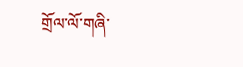གྲོལ་ལོ་གཞི་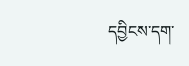དབྱིངས་དག་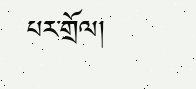པར་གྲོལ།